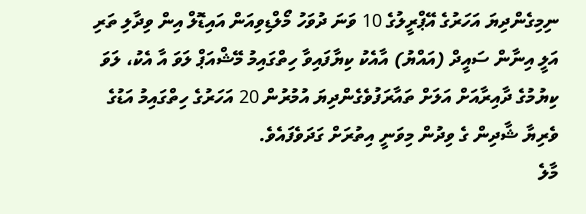ނިމިގެންދިޔަ އަހަރުގެ އޭޕްރީލުގެ 10 ވަނަ ދުވަހު މޯލްޑިވިއަން އައިޑޮލް އިން ވިދާލި ތަރި އަލީ އިނާން ސައީދް (އައްޔު) އާއެކު ކިޔާފައިވާ ހިތްގައިމު މޭޝްއަޕް ލަވަ އާ އެކު، ލަވަ ކިޔުމުގެ ދާއިރާއަށް އަލަށް ތައާރަފުވެގެންދިޔަ އުމުރުން 20 އަހަރުގެ ހިތްގައިމު އަޑުގެ ވެރިޔާ ޝާދިން ގެ ވިދުން މިވަނީ އިތުރަށް ގަދަވެފައެވެ.
މާލެ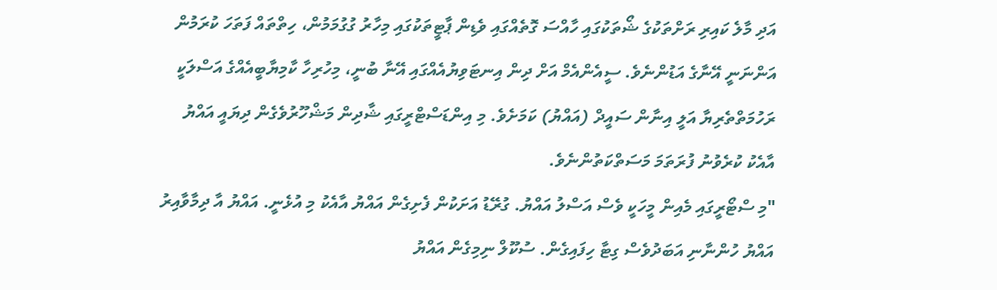އަދި މާލެ ކައިރި ރަށްތަކުގެ ޝޯތަކުގައި ހާއްސަ ގޮތެއްގައި ވެޑިން ޕާޓީތަކުގައި މިހާރު ގުގުމަމުން، ހިތްތައް ފަތަހަ ކުރަމުން އަންނަނީ އޭނާގެ އަޑުންނެވެ. ސީއެންއެމް އަށް ދިން އިނޓަވިޔުއެއްގައި އޭނާ ބުނީ، މިހުރިހާ ކާމިޔާބީއެއްގެ އަސްލަކީ ރަހުމަތްތެރިޔާ އަލީ އިނާން ސައީދް (އައްޔު) ކަމަށެވެ. މި އިންޑަސްޓްރީގައި ޝާދިން މަޝްހޫރުވެގެން ދިޔައީ އައްޔު އާއެކު ކުރެވުނު ފުރަތަމަ މަސަތްކަތުންނެވެ.
"މި ސްޓޯރީގައި މެއިން މީހަކީ ވެސް އަސްލު އައްޔު. ގުރޭޑު އަށަކުން ފެށިގެން އައްޔު އާއެކު މި އުޅެނީ. އައްޔު އާ ދިމާވާއިރު އައްޔު ހުންނާނި އަބަދުވެސް ގިޓާ ހިފައިގެން. ސުކޫލް ނިމިގެން އައްޔު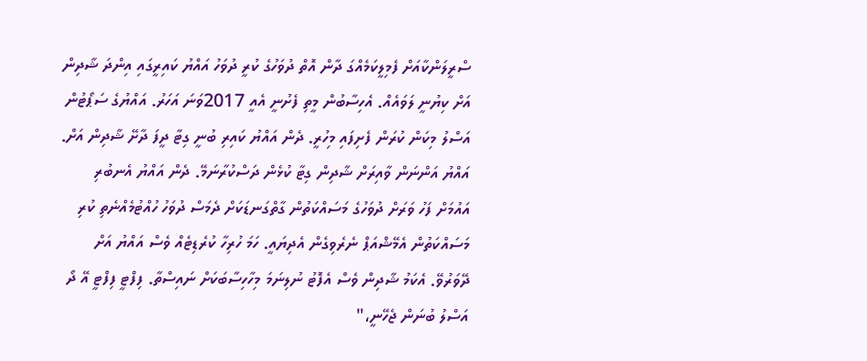ސްރީލަންކާއަށް ފެމިލީކަމެއްގަ ދާން އޮތް ދުވަހުގެ ކުރީ ދުވަހު އައްޔު ކައިރީގައި އިންދަ ޝާދިން އަށް ކިޔުނީ ލަވައެއް. އެހިސާބުން މީތި ފެށުނީ އެއީ 2017ވަނަ އަހަރު. އައްޔުގެ ސަޕޯޓުން އަސްލު މިކަން ކުރަން ފެށިފައި މިހުރީ. ދެން އައްޔު ކައިރި ބުނީ ގިޓާ ދީފަ ދާށޭ ޝާދިން އަށް. އައްޔު އަންނަން ވާއިރަށް ޝާދިން ގިޓާ ކުޅެން ދަސްކުރާނަމޭ. ދެން އައްޔު އެނބުރި އައުމަށް ފަހު ވަރަށް ދުވަހުގެ މަސައްކަތުން ގާތްގަނޑަކަށް ދެމަސް ދުވަހު ހުއްޓުމެއްނެތި ކުރި މަސައްކަތުން އެމޭޝްއަޕް ނެރެވިގެން އެދިޔައީ. ހަމަ ހުރިހާ ކުރެޑިޓެއް ވެސް އައްޔު އަށް ދޭވަރުވޭ. އެކަމު ޝާދިން ވެސް އެފޮޓު ނުލިނަމަ މިހާހިސާބަކަށް ނައިސްތާ. ފިފްޓީ ފިފްޓީ އޭ ދޯ އަސްލު ބުނަން ޖެހޭނީ،"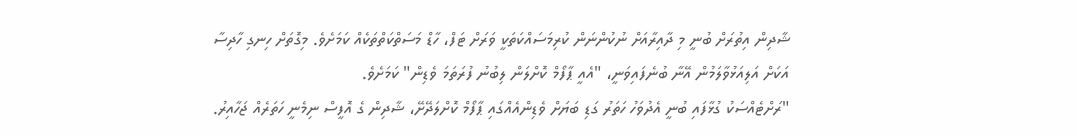ޝާދިން އިތުރަށް ބުނީ މި ދާއިރާއަށް ނުކުންނަން ކުރިމަސައްކަތަކީ ވަރަށް ޓަފް، ހާޑް މަސަތްކަތްތަކެއް ކަމަށެވެ. މިގޮތަށް ހިނގި ހާދިސާ އަކަށް އަލިއަޅުވާލަމުން އޭނާ ބުނެފައިވަނީ، "އެއީ ޕާފޯމް ކޮށްލަން ލިބުނު ފުރަތަމަ ވެޑިން" ކަމަށެވެ.
"ރަށްޓެއްސަކު ގުޅާފައި ބުނީ އެދުވަހު ހަތަރު ގަޑި ބަޔަށް ވެޑިންއެއްގައި ޕާފޯމް ކޮށްލަދޭށޭ، ޝާދިން ގެ އޮފީސް ނިމެނީ ހަތަރެއް ޖަހާއިރު.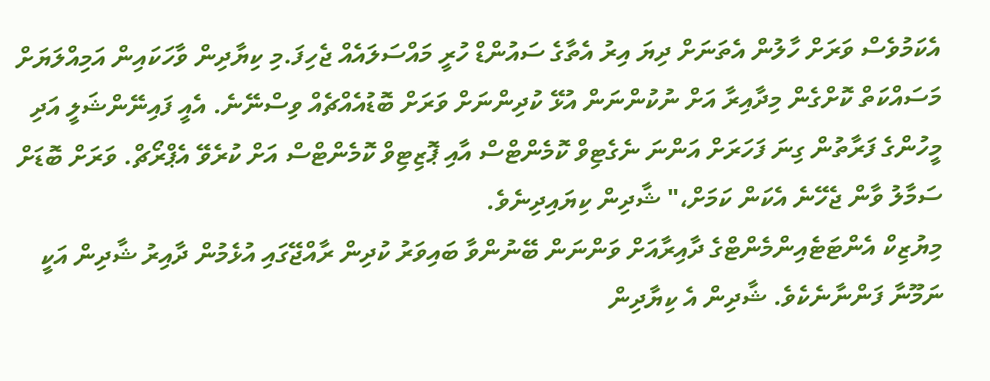އެކަމުވެސް ވަރަށް ހާލުން އެތަނަށް ދިޔަ އިރު އެތާގެ ސައުންޑް ހުރީ މައްސަލައެއް ޖެހިފަ.މި ކިޔާދިން ވާހަކައިން އަމިއްލަޔަށް މަސައްކަތް ކޮށްގެން މިދާއިރާ އަށް ނުކުންނަން އުޅޭ ކުދިންނަށް ވަރަށް ބޮޑުއެއްޗެއް ވިސްނޭނެ. އެއީ ފައިނޭންޝަލީ އަދި މީހުންގެ ފަރާތުން ގިނަ ފަހަރަށް އަންނަ ނެގެޓިވް ކޮމެންޓްސް އާއި ޕޮޒިޓިވް ކޮމެންޓްސް އަށް ކުރެވޭ އެޕްރޯޗް. ވަރަށް ބޮޑަށް ސަމާލު ވާން ޖެހޭނެ އެކަން ކަމަށް،" ޝާދިން ކިޔައިދިނެވެ.
މިޔުޒިކް އެންޓަޓެއިންމެންޓްގެ ދާއިރާއަށް ވަންނަން ބޭނުންވާ ބައިވަރު ކުދިން ރާއްޖޭގައި އުޅެމުން ދާއިރު ޝާދިން އަކީ ނަމޫނާ ފަންނާނެކެވެ. ޝާދިން އެ ކިޔާދިން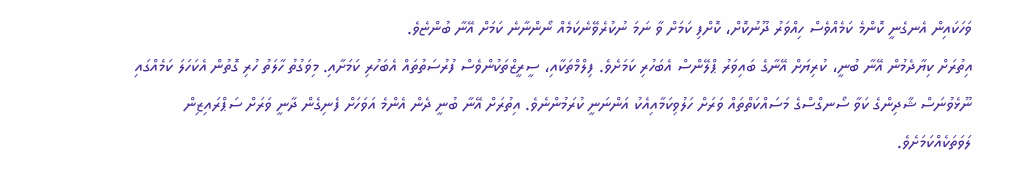ވަހަކައިން އެނގެނީ ކޮންމެ ކަމެއްވެސް ހިއްވަރު ދޫނުކޮށް، ކޮށްފި ކަމަށް ވާ ނަމަ ނުކުރެވޭނެކަމެއް ނޯންނާނެ ކަމަށް އޭނާ ބުންޏެވެ.
އިތުރަށް ކިޔާދެމުން އޭނާ ބުނީ، ކުރިޔަށް އޭނާގެ ބައިވަރު ޕްލޭންސް އެބަހުރި ކަމަށެވެ. ފިލްމްތަކާއި، ސީރީޒްތަކުންވެސް ފުރުސަތުތައް އެބަހުރި ކަމަށާއި. މިވަގުތު ހާލަތު ހުރި ގޮތުން އެކަހަލަ ކަމެއްގައި ނޫޅެވުނަސް ޝާދިންގެ ކަވާ ސޯނގްސްގެ މަސައްކަތްތައް ވަރަށް ހަލުވިކަމާއިއެކު އަންނަނީ ކުރަމުންނެވެ. އިތުރަށް އޭނާ ބުނީ ދެން އެންމެ އަވަހަށް ފެނިގެން ދާނީ ވަރަށް ސަޕްރައިޒިން ލަވަތަކެއްކަމަށެވެ.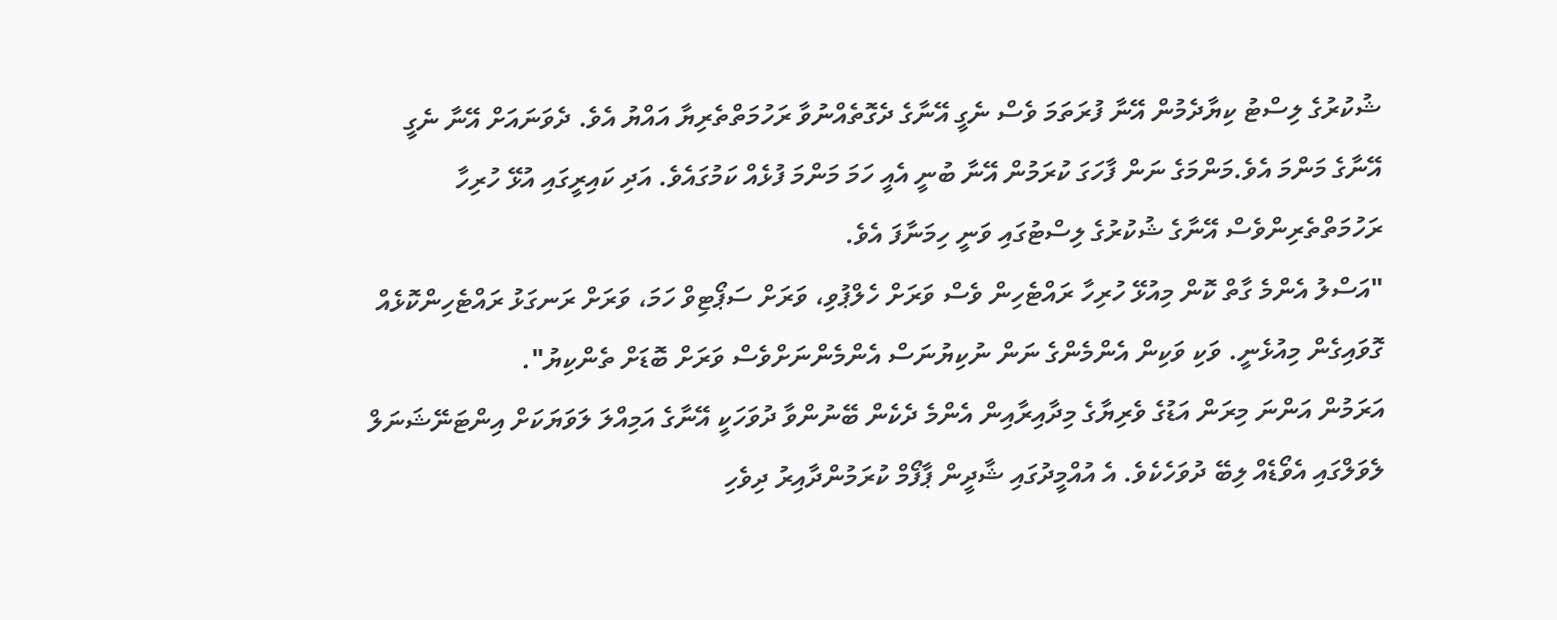ޝުކުރުގެ ލިސްޓު ކިޔާދެމުން އޭނާ ފުރަތަމަ ވެސް ނެގީ އޭނާގެ ދެގޮތެއްނުވާ ރަހުމަތްތެރިޔާ އައްޔު އެވެ. ދެވަނައަށް އޭނާ ނެގީ އޭނާގެ މަންމަ އެވެ.މަންމަގެ ނަން ފާހަގަ ކުރަމުން އޭނާ ބުނީ އެއީ ހަމަ މަންމަ ފުޅެއް ކަމުގައެވެ. އަދި ކައިރީގައި އުޅޭ ހުރިހާ ރަހުމަތްތެރިންވެސް އޭނާގެ ޝުކުރުގެ ލިސްޓުގައި ވަނީ ހިމަނާފަ އެވެ.
"އަސްލު އެންމެ ގާތް ކޮން މިއުޅޭ ހުރިހާ ރައްޓެހިން ވެސް ވަރަށް ހެލްޕުވި، ވަރަށް ސަޕޯޓިވް ހަމަ، ވަރަށް ރަނގަޅު ރައްޓެހިންކޮޅެއް ގޮވައިގެން މިއުޅެނީ. ވަކި ވަކިން އެންމެންގެ ނަން ނުކިޔުނަސް އެންމެންނަށްވެސް ވަރަށް ބޮޑަށް ތެންކިޔު".
އަރަމުން އަންނަ މިރަން އަޑުގެ ވެރިޔާގެ މިދާއިރާއިން އެންމެ ދެކެން ބޭނުންވާ ދުވަހަކީ އޭނާގެ އަމިއްލަ ލަވަޔަކަށް އިންޓަނޭޝަނަލް ލެވަލްގައި އެވޯޑެއް ލިބޭ ދުވަހެކެވެ. އެ އުއްމީދުގައި ޝާދީން ޕާފޯމް ކުރަމުންދާއިރު ދިވެހި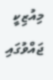މިއުޒިކީ ޖައްވުގައި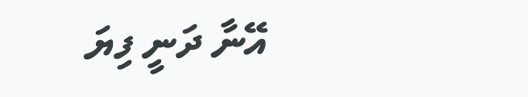އޭނާ ދަނީ ފިޔަ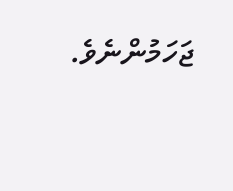ޖަހަމުންނެވެ.